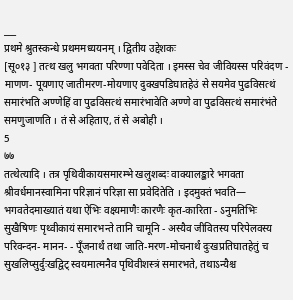___
प्रथमे श्रुतस्कन्धे प्रथममध्ययनम् । द्वितीय उद्देशकः
[सू०१३ ] तत्थ खलु भगवता परिण्णा पवेदिता । इमस्स चेव जीवियस्स परिवंदण - माणण- पूयणाए जातीमरण-मोयणाए दुक्खपडिघातहेउं से सयमेव पुढविसत्थं समारंभति अण्णेहिं वा पुढविसत्थं समारंभावेति अण्णे वा पुढविसत्थं समारंभंते समणुजाणति । तं से अहिताए, तं से अबोही ।
5
७७
तत्थेत्यादि । तत्र पृथिवीकायसमारम्भे खलुशब्दः वाक्यालङ्कारे भगवता श्रीवर्धमानस्वामिना परिज्ञानं परिज्ञा सा प्रवेदितेति । इदमुक्तं भवति— भगवतेदमाख्यातं यथा ऐभिः वक्ष्यमाणैः कारणैः कृत-कारिता - ऽनुमतिभिः सुखैषिणः पृथ्वीकायं समारभन्ते तानि चामूनि - अस्यैव जीवितस्य परिपेलवस्य परिवन्दन- मानन- - पूँजनार्थं तथा जाति-मरण-मोचनार्थं दुःखप्रतिघातहेतुं च सुखलिप्सुर्दुःखद्विट् स्वयमात्मनैव पृथिवीशस्त्रं समारभते, तथाऽन्यैश्च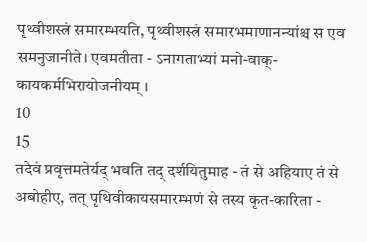पृथ्वीशस्त्रं समारम्भयति, पृथ्वीशस्त्रं समारभमाणानन्यांश्च स एव समनुजानीते। एवमतीता - ऽनागताभ्यां मनो-वाक्- कायकर्मभिरायोजनीयम् ।
10
15
तदेवं प्रवृत्तमतेर्यद् भवति तद् दर्शयितुमाह - तं से अहियाए तं से अबोहीए, तत् पृथिवीकायसमारम्भणं से तस्य कृत-कारिता -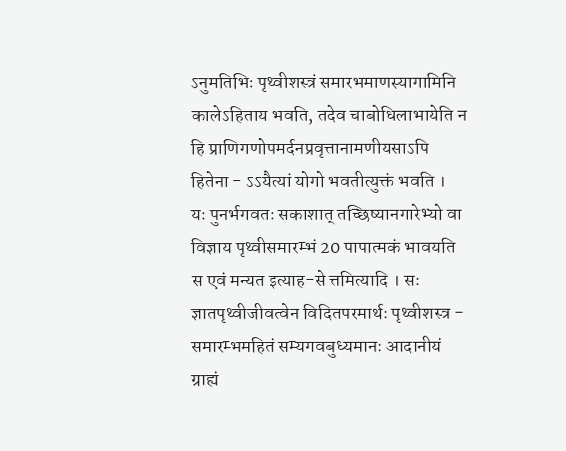ऽनुमतिभिः पृथ्वीशस्त्रं समारभमाणस्यागामिनि कालेऽहिताय भवति, तदेव चाबोधिलाभायेति न हि प्राणिगणोपमर्दनप्रवृत्तानामणीयसाऽपि हितेना - ऽऽयैत्यां योगो भवतीत्युक्तं भवति ।
यः पुनर्भगवतः सकाशात् तच्छिष्यानगारेभ्यो वा विज्ञाय पृथ्वीसमारम्भं 20 पापात्मकं भावयति स एवं मन्यत इत्याह-से त्तमित्यादि । सः ज्ञातपृथ्वीजीवत्वेन विदितपरमार्थः पृथ्वीशस्त्र - समारम्भमहितं सम्यगवबुध्यमानः आदानीयं ग्राह्यं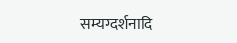सम्यग्दर्शनादि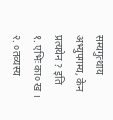सम्यगुत्थाय अभ्युपगम्य, केन प्रत्ययेन ? इति
१. एभिः का० ख । २. ०तव्यस्य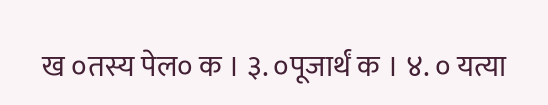ख ०तस्य पेल० क । ३. ०पूजार्थं क । ४. ० यत्या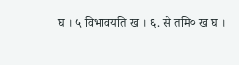घ । ५ विभावयति ख । ६. से तमि० ख घ ।